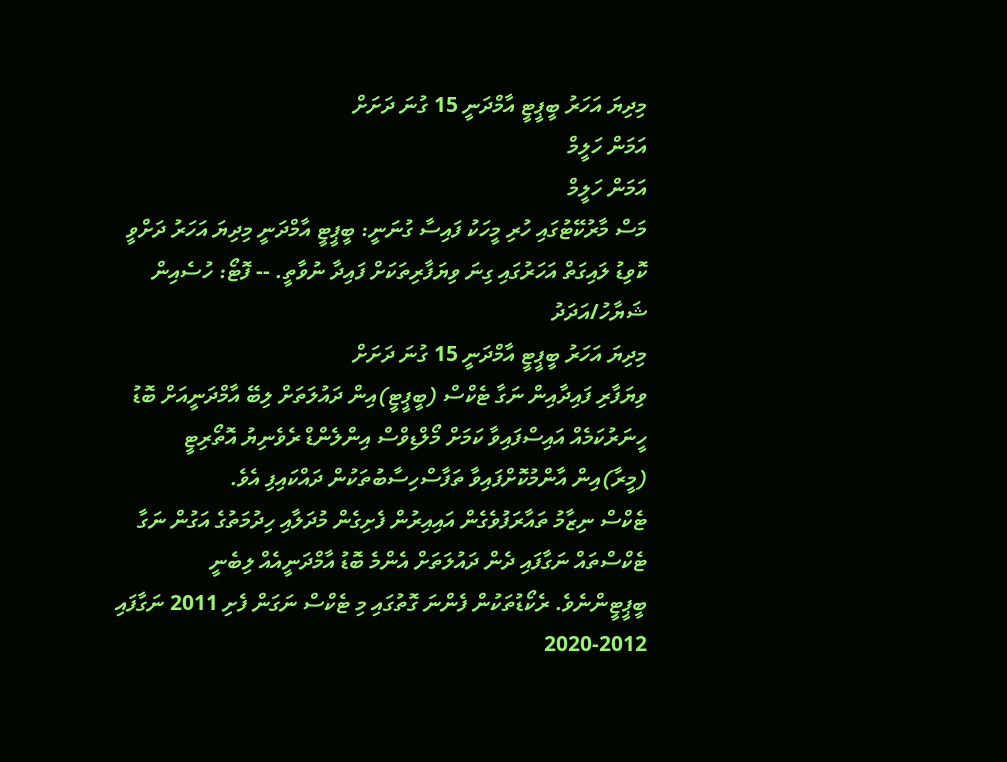މިދިޔަ އަހަރު ބީޕީޓީ އާމްދަނީ 15 ގުނަ ދަށަށް
އަމަން ހަލީމް
އަމަން ހަލީމް
މަސް މާރުކޭޓުގައި ހުރި މީހަކު ފައިސާ ގުނަނީ: ބީޕީޓީ އާމްދަނީ މިދިޔަ އަހަރު ދަށްވީ ކޮވިޑު ލައިގަތް އަހަރުގައި ގިނަ ވިޔަފާރިތަކަށް ފައިދާ ނުވާތީ. -- ފޮޓޯ: ހުސެއިން ޝަޔާހު/އަދަދު
މިދިޔަ އަހަރު ބީޕީޓީ އާމްދަނީ 15 ގުނަ ދަށަށް
ވިޔަފާރި ފައިދާއިން ނަގާ ޓެކްސް (ބީޕީޓީ)އިން ދައުލަތަށް ލިބޭ އާމްދަނީއަށް ބޮޑު ހީނަރުކަމެއް އައިސްފައިވާ ކަމަށް މޯލްޑިވްސް އިންލެންޑް ރެވެނިޔު އޮތޯރިޓީ (މީރާ)އިން އާންމުކޮށްފައިވާ ތަފާސްހިސާބުތަކުން ދައްކައިފި އެވެ.
ޓެކްސް ނިޒާމު ތައާރަފުވެގެން އައިއިރުން ފެށިގެން މުދަލާއި ހިދުމަތުގެ އަގުން ނަގާ ޓެކްސްތައް ނަގާފައި ދެން ދައުލަތަށް އެންމެ ބޮޑު އާމްދަނީއެއް ލިބެނީ ބީޕީޓީންނެވެ. ރެކޯޑުތަކުން ފެންނަ ގޮތުގައި މި ޓެކްސް ނަގަން ފެށި 2011 ނަގާފައި 2012-2020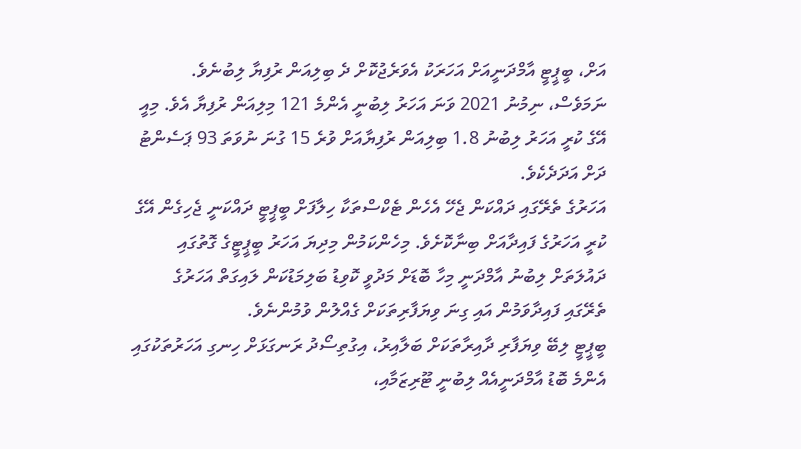އަށް، ބީޕީޓީ އާމްދަނީއަށް އަހަރަކު އެވަރެޖުކޮށް ދެ ބިލިއަން ރުފިޔާ ލިބުނެވެ.
ނަމަވެސް، ނިމުނު 2021 ވަނަ އަހަރު ލިބުނީ އެންމެ 121 މިލިއަން ރުފިޔާ އެވެ. މިއީ އޭގެ ކުރީ އަހަރު ލިބުނު 1.8 ބިލިއަން ރުފިޔާއަށް ވުރެ 15 ގުނަ ނުވަތަ 93 ޕަސެންޓު ދަށް އަދަދެކެވެ.
އަހަރުގެ ތެރޭގައި ދައްކަން ޖެހޭ އެހެން ޓެކްސްތަކާ ހިލާފަށް ބީޕީޓީ ދައްކަނީ ޖެހިގެން އޭގެ ކުރީ އަހަރުގެ ފައިދާއަށް ބިނާކޮށެވެ. މިހެންކަމުން މިދިޔަ އަހަރު ބީޕީޓީގެ ގޮތުގައި ދައުލަތަށް ލިބުނު އާމްދަނީ މިހާ ބޮޑަށް މަދުވީ ކޮވިޑު ބަލިމަޑުކަން ލައިގަތް އަހަރުގެ ތެރޭގައި ފައިދާވަމުން އައި ގިނަ ވިޔަފާރިތަކަށް ގެއްލުން ވުމުންނެވެ.
ބީޕީޓީ ލިބޭ ވިޔަފާރި ދާއިރާތަކަށް ބަލާއިރު، އިގުތިސޯދު ރަނގަޅަށް ހިނގި އަހަރުތަކުގައި އެންމެ ބޮޑު އާމްދަނީއެއް ލިބުނީ ޓޫރިޒަމާއި،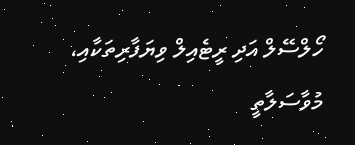ހޯލްސޭލް އަދި ރީޓެއިލް ވިޔަފާރިތަކާއި، މުވާސަލާތީ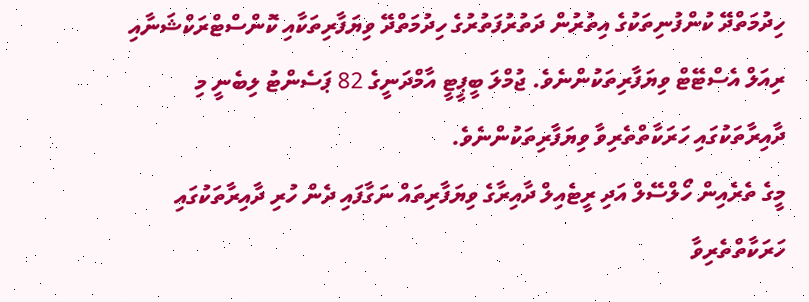ހިދުމަތްދޭ ކުންފުނިތަކުގެ އިތުރުން ދަތުރުފަތުރުގެ ހިދުމަތްދޭ ވިޔަފާރިތަކާއި ކޮންސްޓްރަކްޝަނާއި ރިއަލް އެސްޓޭޓް ވިޔަފާރިތަކުންނެވެ. ޖުމްލަ ބީޕީޓީ އާމްދަނީގެ 82 ޕަސެންޓު ލިބެނީ މި ދާއިރާތަކުގައި ހަރަކާތްތެރިވާ ވިޔަފާރިތަކުންނެވެ.
މީގެ ތެރެއިން ހޯލްސޭލް އަދި ރީޓެއިލް ދާއިރާގެ ވިޔަފާރިތައް ނަގާފައި ދެން ހުރި ދާއިރާތަކުގައި ހަރަކާތްތެރިވާ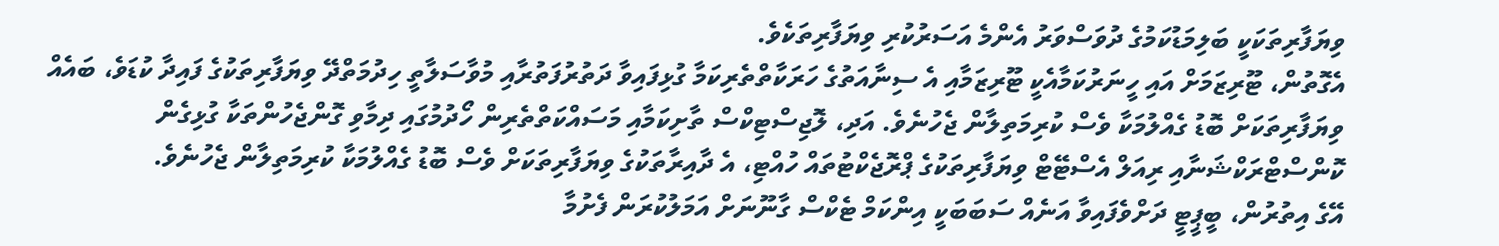ވިޔަފާރިތަކަކީ ބަލިމަޑުކަމުގެ ދުވަސްވަރު އެންމެ އަސަރުކުރި ވިޔަފާރިތަކެވެ.
އެގޮތުން، ޓޫރިޒަމަށް އައި ހީނަރުކަމާއެކީ ޓޫރިޒަމާއި އެ ސިނާއަތުގެ ހަރަކާތްތެރިކަމާ ގުޅިފައިވާ ދަތުރުފަތުރާއި މުވާސަލާތީ ހިދުމަތްދޭ ވިޔަފާރިތަކުގެ ފައިދާ ކުޑަވެ، ބައެއް ވިޔަފާރިތަކަށް ބޮޑު ގެއްލުމަކާ ވެސް ކުރިމަތިލާން ޖެހުނެވެ. އަދި، ލޮޖިސްޓިކްސް ތާށިކަމާއި މަސައްކަތްތެރިން ހޯދުމުގައި ދިމާވި ގޮންޖެހުންތަކާ ގުޅިގެން ކޮންސްޓްރަކްޝަނާއި ރިއަލް އެސްޓޭޓް ވިޔަފާރިތަކުގެ ޕްރޮޖެކްޓުތައް ހުއްޓި، އެ ދާއިރާތަކުގެ ވިޔަފާރިތަކަށް ވެސް ބޮޑު ގެއްލުމަކާ ކުރިމަތިލާން ޖެހުނެވެ.
އޭގެ އިތުރުން، ބީޕީޓީ ދަށްވެފައިވާ އަނެއް ސަބަބަކީ އިންކަމް ޓެކްސް ގާނޫނަށް އަމަލުކުރަން ފެށުމާ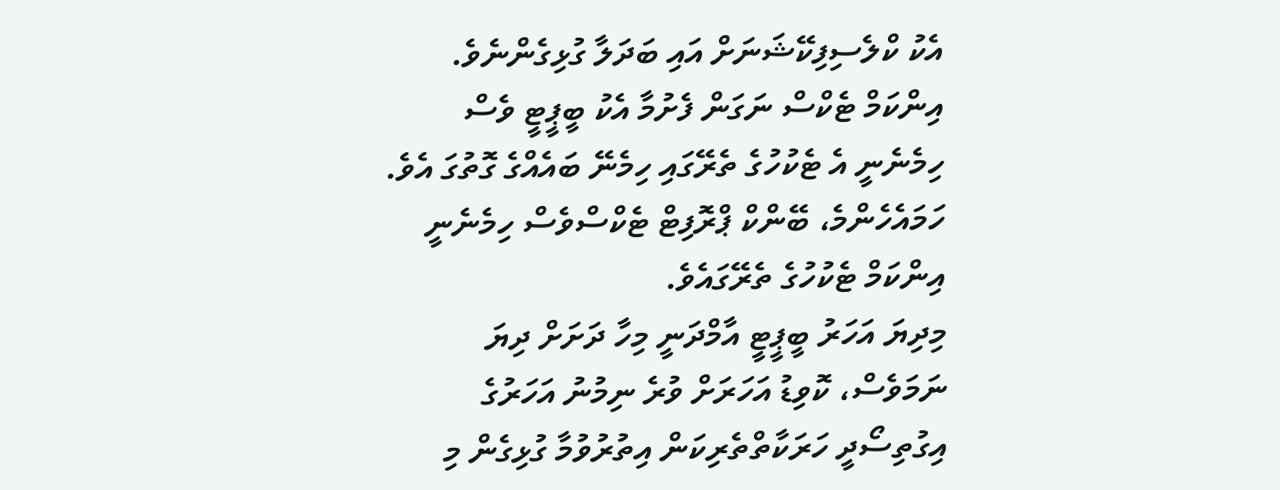އެކު ކްލެސިފިކޭޝަނަށް އައި ބަދަލާ ގުޅިގެންނެވެ. އިންކަމް ޓެކްސް ނަގަން ފެށުމާ އެކު ބީޕީޓީ ވެސް ހިމެނެނީ އެ ޓެކުހުގެ ތެރޭގައި ހިމެނޭ ބައެއްގެ ގޮތުގަ އެވެ. ހަމައެހެންމެ، ބޭންކް ޕްރޮފިޓް ޓެކްސްވެސް ހިމެނެނީ އިންކަމް ޓެކުހުގެ ތެރޭގައެވެ.
މިދިޔަ އަހަރު ބީޕީޓީ އާމްދަނީ މިހާ ދަށަށް ދިޔަ ނަމަވެސް، ކޮވިޑު އަހަރަށް ވުރެ ނިމުނު އަހަރުގެ އިގުތިސޯދީ ހަރަކާތްތެރިކަން އިތުރުވުމާ ގުޅިގެން މި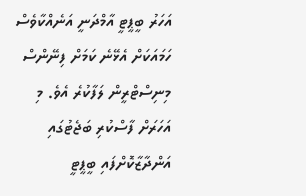އަހަރު ބީޕީޓީ އާމްދަނީ އަނެއްކާވެސް ހަމައަކަށް އެޅޭނެ ކަމަށް ފިނޭންސް މިނިސްޓްރީން ލަފާކުރެ އެވެ. މި އަހަރަށް ފާސްކުރި ބަޖެޓުގައި އަންދާޒާކޮށްފައި ބީޕީޓީ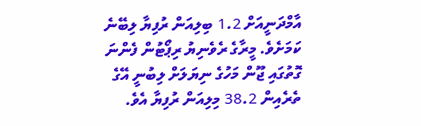އާމްދަނީއަށް 1.2 ބިލިއަން ރުފިޔާ ލިބޭނެ ކަމަށެވެ. މީރާގެ ރެވެނިޔު ރިޕޯޓުން ފެންނަ ގޮތުގައި ޖޫން މަހުގެ ނިޔަލަށް ލިބުނީ އޭގެ ތެރެއިން 38.2 މިލިއަން ރުފިޔާ އެވެ.